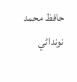حافظ محمد نونداڻي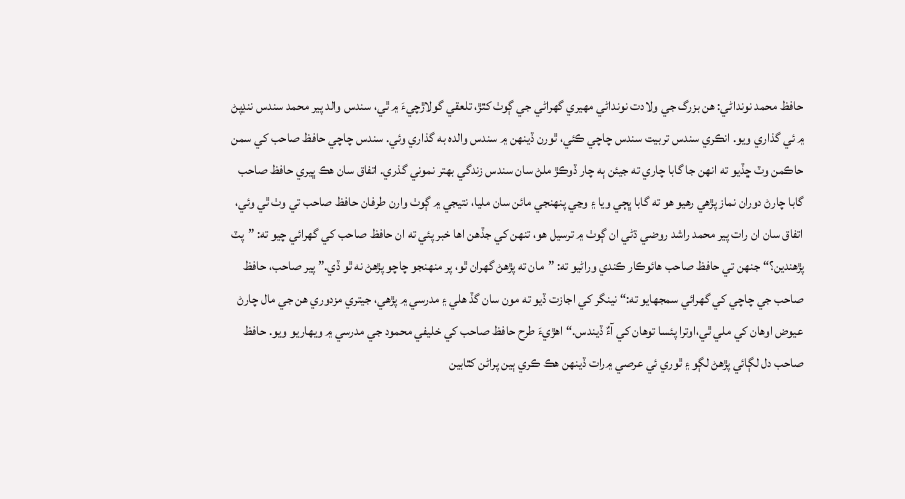حافظ محمد نونداڻي: هن بزرگ جي ولادت نونداڻي مهيري گھراڻي جي ڳوٺ کٿڙ، تلعقي گولاڙچيءَ ۾ ٿي، سندس والد پير محمد سندس ننڍپڻ ۾ ئي گذاري ويو. انڪري سندس تربيت سندس چاچي ڪئي، ٿورن ڏينهن ۾ سندس والده به گذاري وئي. سندس چاچي حافظ صاحب کي سمن حاڪمن وٽ ڇڏيو ته انهن جا گابا چاري ته جيئن ٻه چار ڏوڪڙ ملڻ سان سندس زندگي بهتر نموني گذري. اتفاق سان هڪ ڀيري حافظ صاحب گابا چارڻ دوران نماز پڙهي رهيو هو ته گابا ڀڄي ويا ۽ وڃي پنهنجي مائن سان مليا، نتيجي ۾ ڳوٺ وارن طرفان حافظ صاحب تي وٺ ٿي وئي، اتفاق سان ان رات پير محمد راشد روضي ڌڻي ان ڳوٺ ۾ ترسيل هو، تنهن کي جڏهن اها خبر پئي ته ان حافظ صاحب کي گھرائي چيو ته: ”پٽ پڙهندين؟“ جنهن تي حافظ صاحب هائوڪار ڪندي وراڻيو ته: ”مان ته پڙهڻ گھران ٿو، پر منهنجو چاچو پڙهڻ نه ٿو ڏي.” پير صاحب، حافظ صاحب جي چاچي کي گھرائي سمجھايو ته:“ نينگر کي اجازت ڏيو ته مون سان گڏ هلي ۽ مدرسي ۾ پڙهي، جيتري مزدوري هن جي مال چارڻ عيوض اوهان کي ملي ٿي،اوترا پئسا توهان کي آءٌ ڏيندس.“ اهڙيءَ طرح حافظ صاحب کي خليفي محمود جي مدرسي ۾ ويهاريو ويو. حافظ صاحب دل لڳائي پڙهڻ لڳو ۽ ٿوري ئي عرصي ۾رات ڏينهن هڪ ڪري ٻين پراڻن کٿابين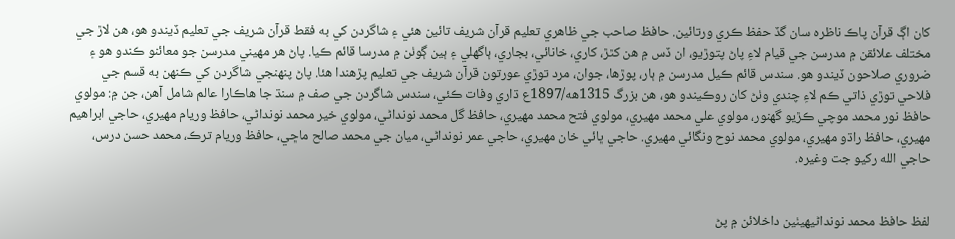کان اڳ قرآن پاڪ ناظره سان گڏ حفظ ڪري ورتائين. حافظ صاحب جي ظاهري تعليم قرآن شريف تائين هئي ۽ شاگردن کي به فقط قرآن شريف جي تعليم ڏيندو هو، هن لاڙ جي مختلف علائقن ۾ مدرسن جي قيام لاءِ پاڻ پتوڙيو، ان ڏس ۾ هن کٿڙ، کاري، خانائي، بجاري، ٻاگھلي ۽ ٻين ڳوٺن ۾ مدرسا قائم ڪيا. پاڻ هر مهيني مدرسن جو معائنو ڪندو هو ۽ ضروري صلاحون ڏيندو هو. سندس قائم ڪيل مدرسن ۾ ٻار، پوڙها، جوان، مرد توڙي عورتون قرآن شريف جي تعليم پڙهندا هئا. پاڻ پنهنجي شاگردن کي ڪنهن به قسم جي فلاحي توڙي ذاتي ڪم لاءِ چندي وٺڻ کان روڪيندو هو، هن بزرگ 1315هه/1897ع ڌاري وفات ڪئي، سندس شاگردن جي صف ۾ سنڌ جا هاڪارا عالم شامل آهن، جن ۾: مولوي حافظ نور محمد موچي ڪڙيو گھنور، مولوي علي محمد مهيري، مولوي فتح محمد مهيري، حافظ گل محمد نونداڻي، مولوي خير محمد نونداڻي، حافظ وريام مهيري، حاجي ابراهيم مهيري، حافظ راڌو مهيري، مولوي محمد نوح ونگائي مهيري. حاجي ڀائي خان مهيري، حاجي عمر نونداڻي، ميان جي محمد صالح ماڇي، حافظ وريام ترڪ، محمد حسن درس، حاجي الله رکيو جت وغيره.


لفظ حافظ محمد نونداڻيھيٺين داخلائن ۾ پڻ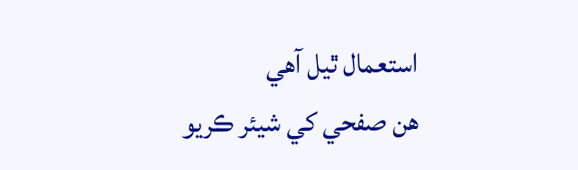استعمال ٿيل آھي
هن صفحي کي شيئر ڪريو